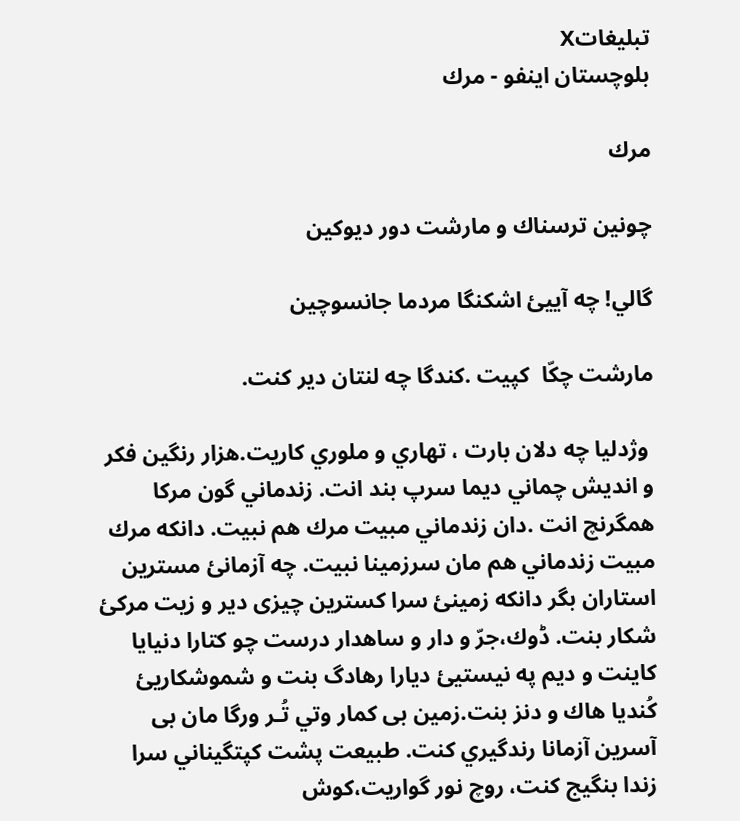تبليغاتX
بلوچستان اینفو - مرك

مرك

چونين ترسناك و مارشت دور ديوكين

گالي! چه آييئ اشكنگا مردما جانسوچين

مارشت چكّا  كپيت .كندگا چه لنتان دير كنت.

 وژدليا چه دلان بارت ، تهاري و ملوري كاريت.هزار رنگين فكر و انديش چماني ديما سرپ بند انت. زندماني گون مركا همگرنچ انت .دان زندماني مبيت مرك هم نبيت. دانكه مرك مبيت زندماني هم مان سرزمينا نبيت. چه آزمانئ مسترين استاران بگر دانكه زمينئ سرا كسترين چيزی دير و زيت مركئ شكار بنت. ڈوك،جرّ و دار و ساهدار درست چو كتارا دنيايا كاينت و ديم په نيستیئ ديارا رهادگ بنت و شموشكاریئ كُنديا هاك و دنز بنت.زمين بی كمار وتي تُـر ورگا مان بی آسرين آزمانا رندگيري كنت. طبيعت پشت كپتگيناني سرا زندا بنگيج كنت، روچ نور گواريت،كوش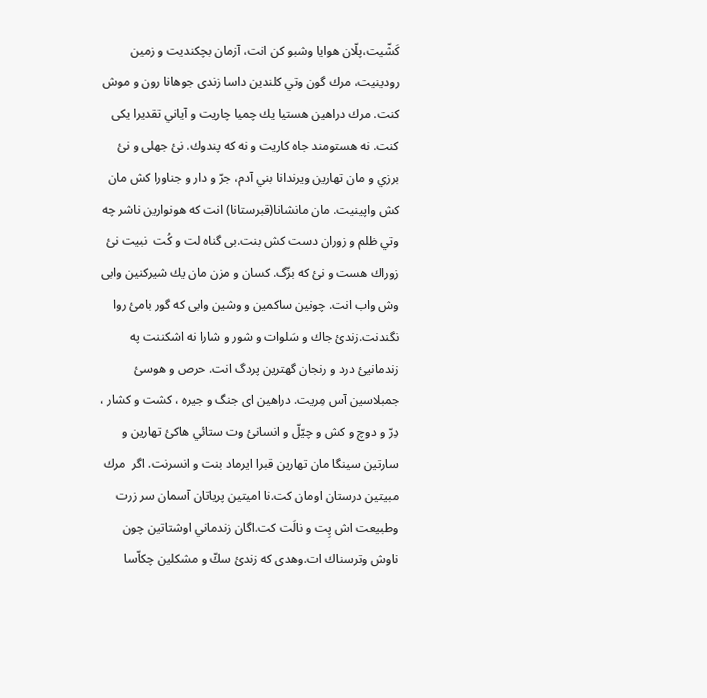كَشّيت،پلّان هوايا وشبو كن انت، آزمان بچكنديت و زمين رودينيت، مرك گون وتي كلندين داسا زندی جوهانا رون و موش كنت. مرك دراهين هستيا يك چميا چاريت و آياني تقديرا يكی كنت. نه هستومند جاه كاريت و نه كه پندوك. نئ جهلی و نئ برزي و مان تهارين ويرندانا بني آدم، جرّ و دار و جناورا كش مان كش واپينيت. مان مانشانا(قبرستانا) انت كه هونوارين ناشر چه وتي ظلم و زوران دست كش بنت.بی گناه لت و كُت  نبيت نئ زوراك هست و نئ كه بزّگ. كسان و مزن مان يك شيركنين وابی وش واب انت. چونين ساكمين و وشين وابی كه گور بامئ روا نگندنت.زندئ جاك و سَلوات و شور و شارا نه اشكننت په زندمانيئ درد و رنجان گهترين پردگ انت. حرص و هوسئ جمبلاسين آس مِريت. دراهين ای جنگ و جيره ، كشت و كشار ، دِرّ و دوچ و كش و چيّلّ و انسانئ وت ستائي هاكئ تهارين و سارتين سينگا مان تهارين قبرا ايرماد بنت و انسرنت. اگر  مرك مبيتين درستان اومان كت.نا اميتين پرياتان آسمان سر زرت وطبيعت اش پِت و نالَت كت.اگان زندماني اوشتاتين چون ناوش وترسناك ات.وهدی كه زندئ سكّ و مشكلين چكاّسا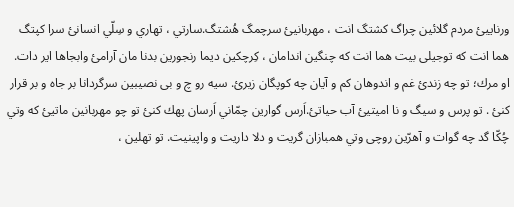ورناييئ مردم گلائين چراگ كشتگ انت ، مهربانيئ سرچمگ هُشتگ.سارتي ، تهاري و سِلّي انسانئ سرا كپتگ هما انت كه توجيلی بيت هما انت كه چنگين اندامان ، كِرچكين ديما رنجورين بدنا مان آرامئ وابجاها اير دات. او مرك؛ تو چه زندئ غم و اندوهان كم و آيان چه كوپگان زيرئ. سيه رو چ و بی نصيبين سرگردانا بر جاه و بر قرار كنئ . تو پرس و سيگ و نا اميتیئ آب حياتئ.اَرس گوارين چمّاني اَرسان پهك كنئ تو چو مهربانين ماتیئ كه وتي چُكّا گد چه گوات و آهرّين روچی وتي همبازان گريت و دلا داريت و واپينيت. تو تهلين ،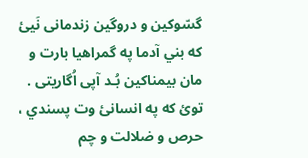گسّوكين و دروگين زندمانی نَيئ كه بني آدما په گمراهيا بارت و مان بيمناكين بُـد آپی اُگاريتی . توئ كه په انسانئ وت پسندي ، حرص و ضلالت و چم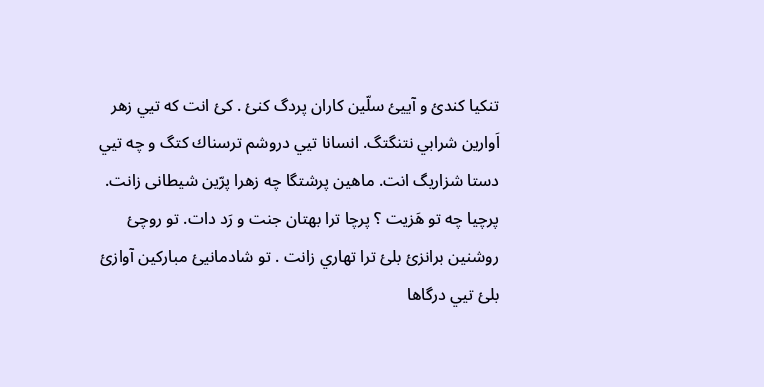تنكیا كندئ و آييئ سلّين كاران پردگ كنئ . كئ انت كه تيي زهر اَوارين شرابي نتنگتگ. انسانا تيي دروشم ترسناك كتگ و چه تيي دستا شزاريگ انت. ماهين پرشتگا چه زهرا پرّين شيطانی زانت. پرچيا چه تو هَزيت ؟ پرچا ترا بهتان جنت و رَد دات. تو روچئ روشنين برانزئ بلئ ترا تهاري زانت . تو شادمانيئ مباركين آوازئ بلئ تيي درگاها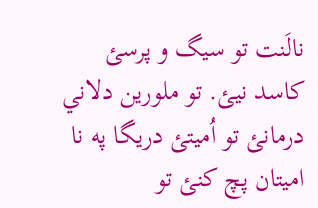نالَنت تو سيگ و پرسئ كاسد نيئ. تو ملورين دلاني درمانئ تو اُميتئ دريگا په نا اميتان پچ كنئ تو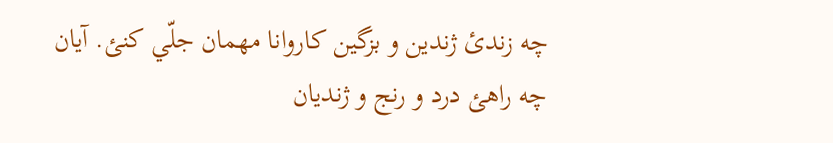چه زندئ ژندين و بزگين كاروانا مهمان جلّي كنئ. آيان چه راهئ درد و رنج و ژنديان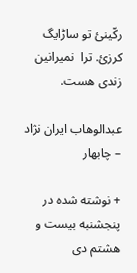ركّينئ تو ساڑايگ كرزئ. ترا  نميرانين زندی هست.

عبدالوهاب ايران نژاد – چابهار

+ نوشته شده در پنجشنبه بیست و هشتم دی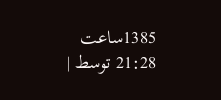1385ساعت 21:28 توسط |